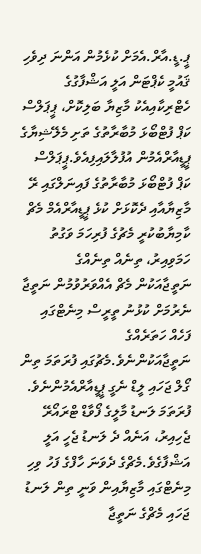ޕީ.ޑީ.އާރް.އެމަށް ކުޅެމުން އަންނަ ދިވެހި ޤައުމީ ކެޕްޓަން އަލީ އަޝްފާގުގެ ހެޓްރިކާއިއެކު މާޒިޔާ ބަލިކޮށް، ޕީޕަލްސް ކަޕް ފުޓްބޯޅަ މުބާރާތުގެ ތަށި މެލޭޝިޔާގެ ޕީޑީއާރްއެމުން އުފުލާލައިފިއެވެ.ޕީޕަލްސް ކަޕް ފުޓްބޯޅަ މުބާރާތުގެ ފައިނަލްގައި ރޭ މާޒިޔާއާއި ދެކޮޅަށް ކުޅެ ޕީޑީއާރްއެމް މެޗް ކާމިޔާބުކުރީ މެޗުގެ ފުރިހަމަ ވަގުތު ހަމަވިއިރު، ތިނެއް ތިނެއްގެ ނަތީޖާއަކުން މެޗް އެއްވަރުވުމުން ނަތީޖާ ނެރުމަށް ކުޅުނު ތީރީސް މިނެޓްގައި ފަހެއް ހަތަރެއްގެ ނަތީޖާއަކުންނެވެ.މެޗުގައި ފުރަތަމަ ތިން ގޯލް ޖަހައި ލީޑް ނެގީ ޕީޑީއާރްއެމުންނެވެ. ފުރަތަމަ ލަނޑު މާލީގެ ފޯވާޑް ޓްރައޯރޭ ޖެހިއިރު، އަނެއް ދެ ލަނޑު ޖެހީ އަލީ އަޝްފާގެވެ.މެޗްގެ ދެވަނަ ހާފްގެ ފަހު ވިހި މިނެޓްގައި މާޒިޔާއިން ވަނީ ތިން ލަނޑު ޖަހައި މެޗްގެ ނަތީޖާ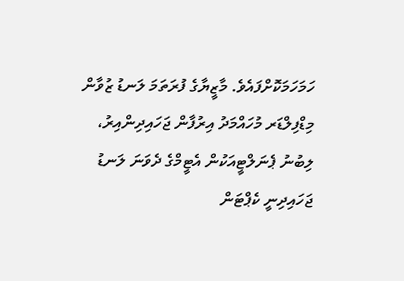ހަމަހަމަކޮށްފައެވެ. މާޒީޔާގެ ފުރަތަމަ ލަނޑު ޒުވާން މިޑްފިލްޑަރ މުހައްމަދު އިރުފާން ޖަހައިދިންއިރު، ލިބުނު ޕެނަލްޓީއަކުން އެޓީމްގެ ދެވަނަ ލަނޑު ޖަހައިދިނީ ކެޕްޓަން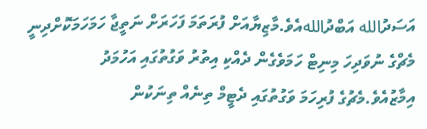އަސަދުالله އަބްދުاللهއެވެ.މާޒިޔާއަށް ފުރަތަމަ ފަހަރަށް ނަތީޖާ ހަމަހަމަކޮށްދިނީ މެޗްގެ ނުވަދިހަ މިނިޓް ހަމަވެގެން ދެއްކި އިތުރު ވަގުތުގައި އަހުމަދު އިމާޒުއެވެ.މެޗުގެ ފުރިހަމަ ވަގުތުގައި ދެޓީމް ތިނެއް ތިނަކުން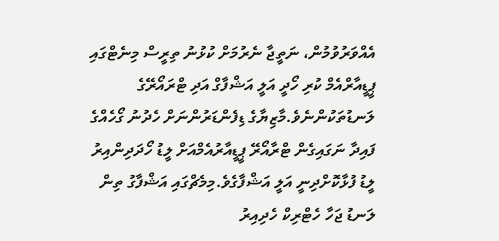އެއްވަރުވުމުން، ނަތީޖާ ނެރުމަށް ކުޅުނު ތިރީސް މިނެޓްގައި ޕީޑީއާރްއެމް ކުރި ހޯދީ އަލީ އަޝްފާގް އަދި ޓްރައޯރޭގެ ލަނޑުތަކުންނެވެ.މާޒިޔާގެ ޑިފެންޑަރުންނަށް ހެދުނު ގޯހެއްގެ ފައިދާ ނަގައިގެން ޓްރާއޯރޭ ޕީޑީއާރުއެމްއަށް ލީޑު ހޯދަދިންއިރު ލީޑު ފުޅާކޮށްދިނީ އަލީ އަޝްފާގެވެ.މިމެޗްގައި އަޝްފާގު ތިން ލަނޑު ޖަހާ ހެޓްރިކް ހެދިއިރު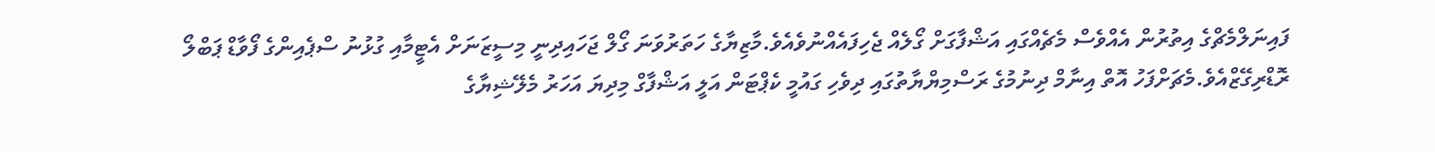ފައިނަލްމެޗްގެ އިތުރުން އެއްވެސް މެޗެއްގައި އަޝްފާގަށް ގޯލެއް ޖެހިފައެއްނުވެއެވެ.މާޒިޔާގެ ހަތަރުވަނަ ގޯލް ޖަހައިދިނީ މިސީޒަނަށް އެޓީމާއި ގުޅުނު ސްޕެއިންގެ ފޯވާޑް ޕަބްލޯ ރޮޑްރިގޭޒްއެވެ.މެޗަށްފަހު އޮތް އިނާމް ދިނުމުގެ ރަސްމިޔްޔާތުގައި ދިވެހި ގައުމީ ކެޕްޓަން އަލީ އަޝްފާގް މިދިޔަ އަހަރު މެލޭޝިޔާގެ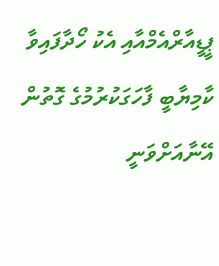ޕީޑީއާރްއެމްއާއި އެކު ހޯދާފައިވާ ކާމިޔާބީ ފާހަގަކުރުމުގެ ގޮތުން އޭނާއަށްވަނީ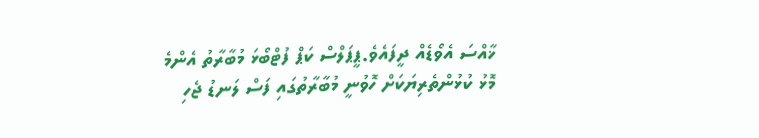ޚާއްސަ އެވޯޑެއް ދީފައެވެ.ޕީޕަލްސް ކަޕް ފުޓްބޯޅަ މުބާރާތު އެންމެ މޮޅު ކުޅުންތެރިޔަކަށް ހޮވުނީ މުބާރާތުގައި ފަސް ލަނޑު ޖެހި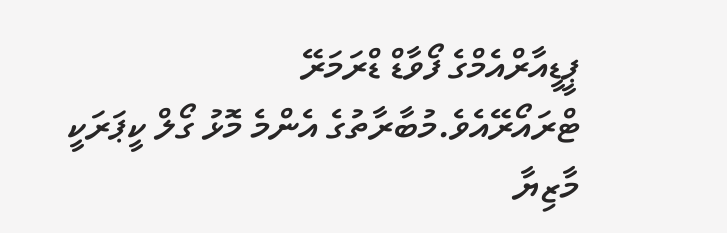ޕީޑީއާރްއެމްގެ ފޯވާޑް ޑްރަމަރޭ ޓްރައޯރޭއެވެ.މުބާރާތުގެ އެންމެ މޮޅު ގޯލް ކީޕަރަކީ މާޒިޔާ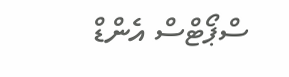ސްޕޯޓްސް އެންޑް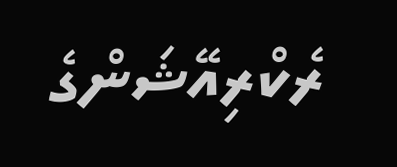ރެކްރިއޭޝަންގެ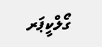ގޯލްކީޕަރ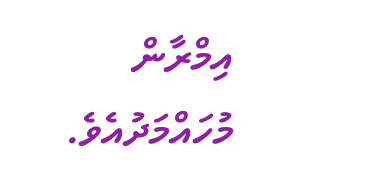އިމްރާން މުހައްމަދުއެވެ.